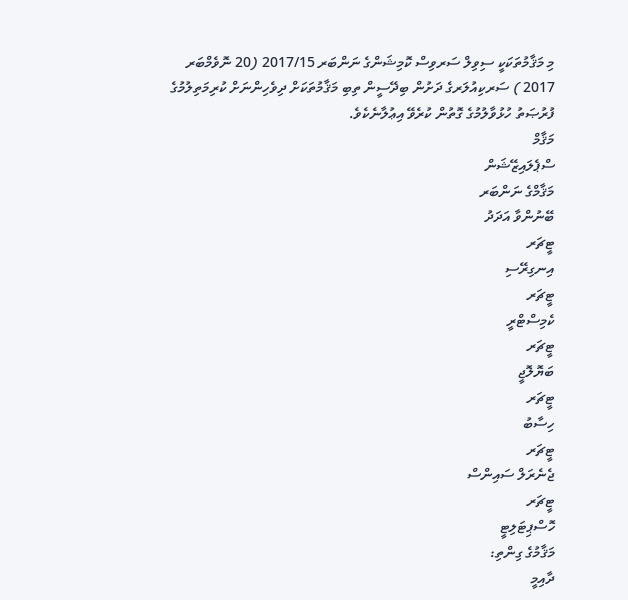މި މަޤާމުތަކަކީ ސިވިލް ސަރވިސް ކޮމިޝަންގެ ނަންބަރ 2017/15 (20 ނޮވެމްބަރ 2017 ) ސަރކިއުލަރގެ ދަށުން ބިދޭސީން ތިބި މަޤާމުތަކަށް ދިވެހިންނަށް ކުރިމަތިލުމުގެ ފުރުޞަތު ހުޅުވާލުމުގެ ގޮތުން ކުރެވޭ އިޢުލާނެކެވެ.
މަޤާމް
ސްޕެލައިޒޭޝަން
މަޤާމްގެ ނަންބަރ
ބޭނުންވާ އަދަދު
ޓީޗަރ
އިނގިރޭސި
ޓީޗަރ
ކެމިސްޓްރީ
ޓީޗަރ
ބަޔޮލޮޖީ
ޓީޗަރ
ހިސާބު
ޓީޗަރ
ޖެނެރަލް ސައިންސް
ޓީޗަރ
ހޮސްޕިޓަލިޓީ
މަޤާމުގެ ގިންތި:
ދާއިމީ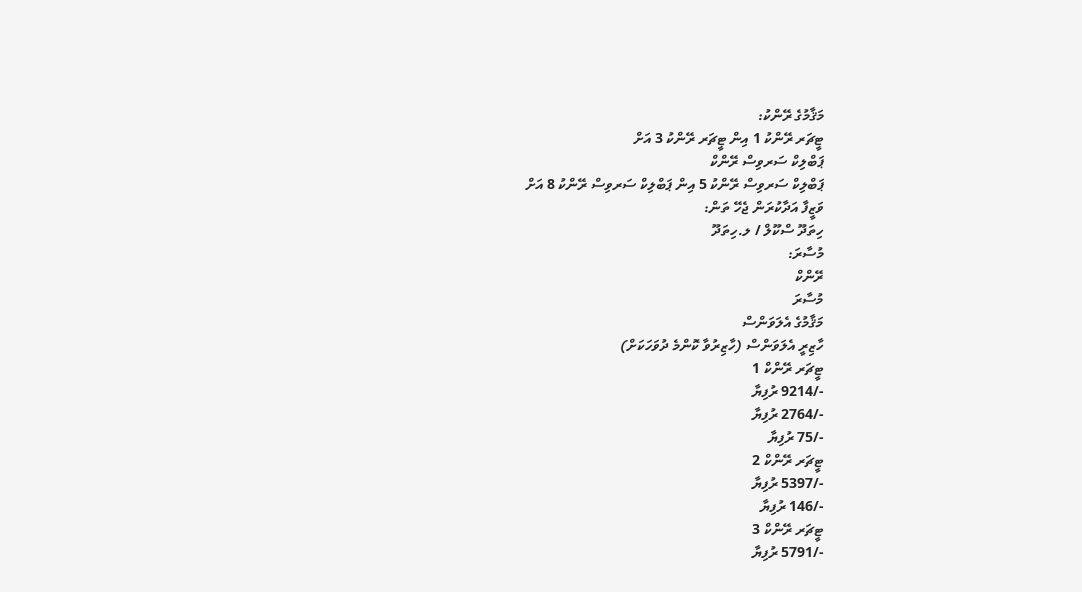މަޤާމުގެ ރޭންކު:
ޓީޗަރ ރޭންކު 1 އިން ޓީޗަރ ރޭންކު 3 އަށް
ޕަބްލިކް ސަރވިސް ރޭންކް
ޕަބްލިކް ސަރވިސް ރޭންކު 5 އިން ޕަބްލިކް ސަރވިސް ރޭންކު 8 އަށް
ވަޒީފާ އަދާކުރަން ޖެހޭ ތަން:
ހިތަދޫ ސްކޫލް / ލ.ހިތަދޫ
މުސާރަ:
ރޭންކް
މުސާރަ
މަޤާމުގެ އެލަވަންސް
ހާޒިރީ އެލަވަންސް (ހާޒިރުވާ ކޮންމެ ދުވަހަކަށް)
ޓީޗަރ ރޭންކް 1
-/9214 ރުފިޔާ
-/2764 ރުފިޔާ
-/75 ރުފިޔާ
ޓީޗަރ ރޭންކް 2
-/5397 ރުފިޔާ
-/146 ރުފިޔާ
ޓީޗަރ ރޭންކް 3
-/5791 ރުފިޔާ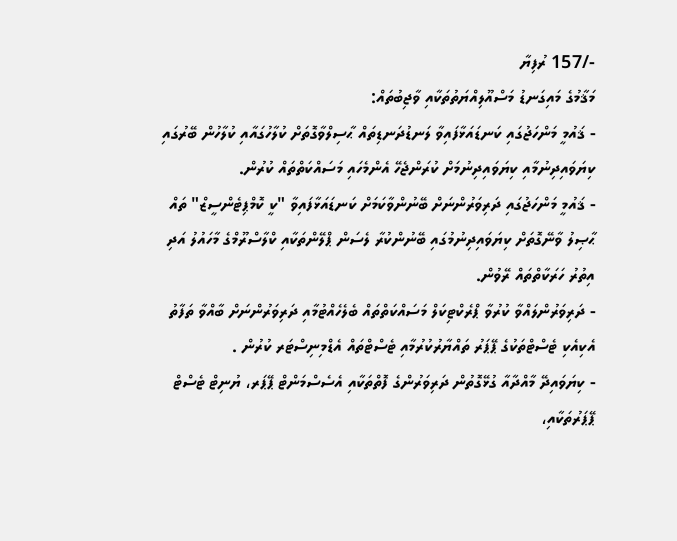-/157 ރުފިޔާ
މަޤާމުގެ މައިގަނޑު މަސްއޫލިއްޔަތުތަކާއި ވާޖިބުތައް:
- ޤައުމީ މަންހަޖުގައި ކަނޑައަޅާފައިވާ ލަނޑުދަނޑިތައް ޙާސިލްވާގޮތަށް ކުލާހުގައާއި ކުލާހުން ބޭރުގައި ކިޔަވައިދިނުމާއި ކިޔަވައިދިނުމަށް ކުރަންޖެހޭ އެންމެހައި މަސައްކަތްތައް ކުރުން.
- ޤައުމީ މަންހަޖުގައި ދަރިވަރުންނަށް ބޭނުންވާކަމަށް ކަނޑައަޅާފައިވާ "ކީ ކޮމްޕިޓެންސީޒް" ތައް ޙާޞިލު ވާނޭގޮތަށް ކިޔަވައިދިނުމުގައި ބޭނުންކުރާ ލެސަން ޕްލޭންތަކާއި ކްލާސްރޫމްގެ މާހައުލު އަދި އިތުރު ހަރަކާތްތައް ރޭވުން.
- ދަރިވަރުންލައްވާ ކުރުވާ ޕްރެކްޓިކަލް މަސައްކަތްތައް ބެލެހެއްޓުމާއި ދަރިވަރުންނަށް ބާއްވާ ތަފާތު އެކިއެކި ޓެސްޓްތަކުގެ ޕޭޕަރު ތައްޔާރުކުރުމާއި ޓެސްޓްތައް އެޑްމިނިސްޓަރ ކުރުން .
- ކިޔަވައިދޭ މާއްދާއާ ގުޅޭގޮތުން ދަރިވަރުންގެ ފޮތްތަކާއި އެސެސްމަންޓް ޕޭޕަރ، ޔުނިޓް ޓެސްޓް ޕޭޕަރުތަކާއި،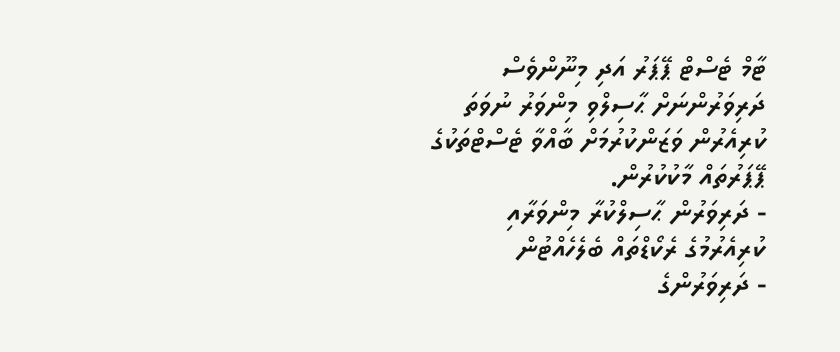ޓާމް ޓެސްޓް ޕޭޕަރު އަދި މިނޫންވެސް ދަރިވަރުންނަށް ޙާސިލްވި މިންވަރު ނުވަތަ ކުރިއެރުން ވަޒަންކުރުމަށް ބާއްވާ ޓެސްޓްތަކުގެ ޕޭޕަރުތައް މާކުކުރުން.
- ދަރިވަރުން ޙާސިލްކުރާ މިންވަރާއި ކުރިއެރުމުގެ ރެކޯޑްތައް ބެލެހެއްޓުން
- ދަރިވަރުންގެ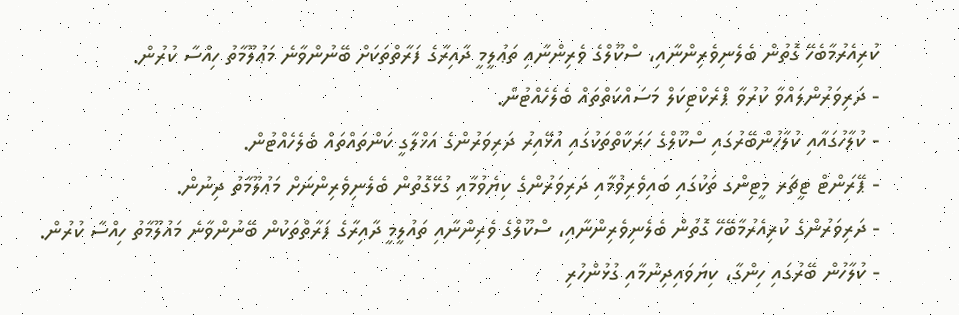ކުރިއެރުމާބެހޭ ގޮތުން ބެލެނިވެރިންނާއި، ސްކޫލްގެ ވެރިންނާއި ތަޢުލީމީ ދާއިރާގެ ފަރާތްތަކަށް ބޭނުންވާނެ މަޢުލޫމާތު ހިއްސާ ކުރުން.
- ދަރިވަރުންލައްވާ ކުރުވާ ޕްރެކްޓިކަލް މަސައްކަތްތައް ބެލެހެއްޓުން.
- ކުލާހުގައާއި ކުލާހުންބޭރުގައި ސްކޫލްގެ ހަރަކާތްތަކުގައި އުޅޭއިރު ދަރިވަރުންގެ އަޚްލާގީ ކަންތައްތައް ބެލެހެއްޓުން.
- ޕޭރަންޓް ޓީޗަރ މީޓިންގ ތަކުގައި ބައިވެރިވުމާއި ދަރިވަރުންގެ ކިޔެވުމާއި ގުޅޭގޮތުން ބެލެނިވެރިންނަށް މަޢުލޫމާތު ދިނުން.
- ދަރިވަރުންގެ ކުރިއެރުމާބޭހޭ ގޮތުން ބެލެނިވެރިންނާއި، ސްކޫލްގެ ވެރިންނާއި ތައުލީމީ ދާއިރާގެ ފަރާތްތަކުން ބޭނުންވާނެ މައުލޫމާތު ހިއްސާ ކުރުން.
- ކުލާހުން ބޭރުގައި ހިންގާ، ކިޔަވައިދިނުމާއި ގުޅުންހުރި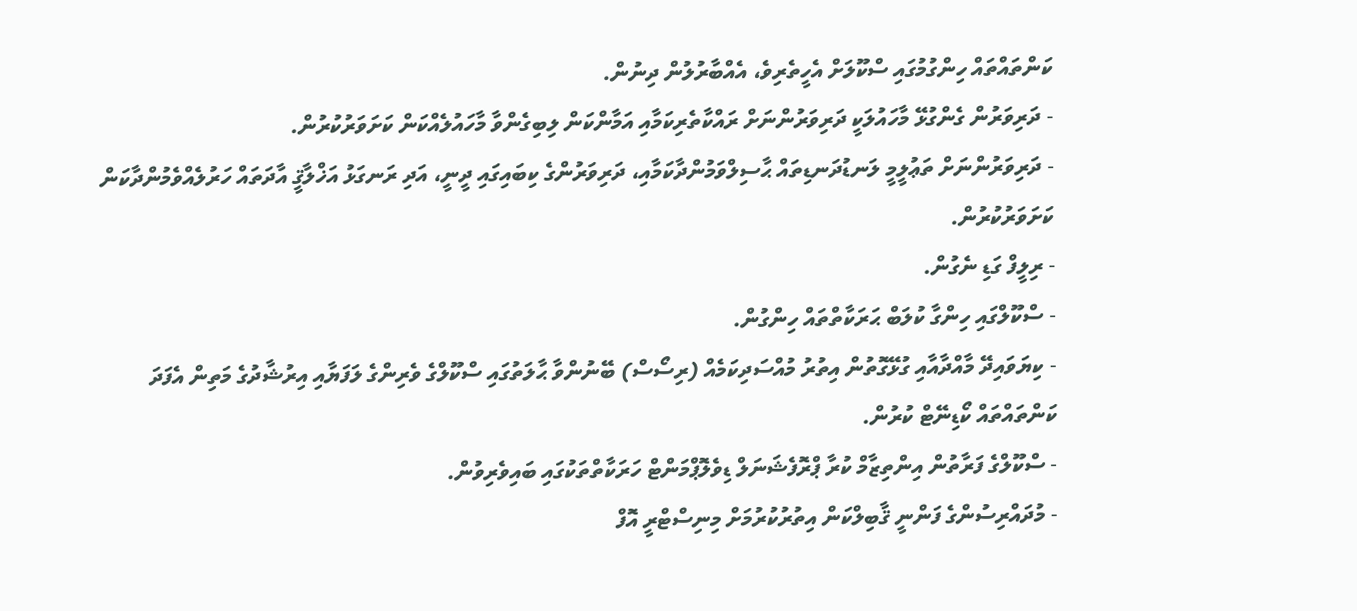ކަންތައްތައް ހިންގުމުގައި ސްކޫލަށް އެހީތެރިވެ، އެއްބާރުލުން ދިނުން.
- ދަރިވަރުން ގެންގުޅޭ މާހައުލަކީ ދަރިވަރުންނަށް ރައްކާތެރިކަމާއި އަމާންކަން ލިބިގެންވާ މާހައުލެއްކަން ކަށަވަރުކުރުން.
- ދަރިވަރުންނަށް ތަޢުލީމީ ލަނޑުދަނޑިތައް ޙާސިލްވަމުންދާކަމާއި، ދަރިވަރުންގެ ކިބައިގައި ދީނީ، އަދި ރަނގަޅު އަޚްލާޤީ އާދަތައް ހަރުލެއްވެމުންދާކަން ކަށަވަރުކުރުން.
- ރިލީފް ގަޑި ނެގުން.
- ސްކޫލްގައި ހިންގާ ކުލަބް ޙަރަކާތްތައް ހިންގުން.
- ކިޔަވައިދޭ މާއްދާއާއި ގުޅޭގޮތުން އިތުރު މުއްސަދިކަމެއް (ރިސޯސް) ބޭނުންވާ ޙާލަތުގައި ސްކޫލްގެ ވެރިންގެ ލަފަޔާއި އިރުޝާދުގެ މަތިން އެފަދަ ކަންތައްތައް ކޯޑިނޭޓް ކުރުން.
- ސްކޫލްގެ ފަރާތުން އިންތިޒާމް ކުރާ ޕްރޮފެޝަނަލް ޑިވެލޮޕްމަންޓް ހަރަކާތްތަކުގައި ބައިވެރިވުން.
- މުދައްރިސުންގެ ފަންނީ ޤާބިލްކަން އިތުރުކުރުމަށް މިނިސްޓްރީ އޮފް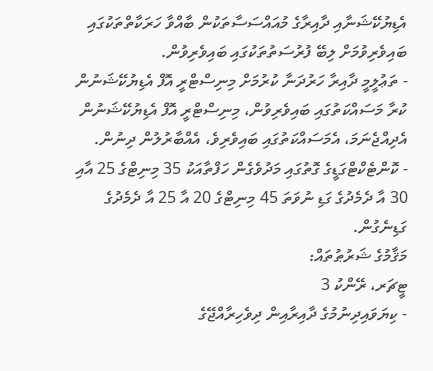އެޑިޔުކޭޝަނާއި ދާއިރާގެ މުއައްސަސާތަކުން ބާއްވާ ހަރަކާތްތަކުގައި ބައިވެރިވުމަށް ލިބޭ ފުރުސަތުތަކުގައި ބައިވެރިވުން.
- ތަޢުލީމީ ދާއިރާ ހަރުދަނާ ކުރުމަށް މިނިސްޓްރީ އޮފް އެޑިޔުކޭޝަނުން ކުރާ މަސައްކަތުގައި ބައިވެރިވުން، މިނިސްޓްރީ އޮފް އެޑިޔުކޭޝަނުން އެދިއްޖެނަމަ، އެމަސައްކަތުގައި ބައިވެރިވެ، އެއްބާރުލުން ދިނުން.
- ކޮންޓެކްޓްގަޑީގެ ގޮތުގައި މަދުވެގެން ހަފްތާއަކު 35 މިނިޓްގެ 25 އާއި 30 އާ ދެމެދުގެ ގަޑި ނުވަތަ 45 މިނިޓްގެ 20 އާ 25 އާ ދެމެދުގެ ގަޑިނެގުން.
މަޤާމުގެ ޝަރުޠުތައް:
ޓީޗަރ، ރޭންކު 3
- ކިޔަވައިދިނުމުގެ ދާއިރާއިން ދިވެހިރާއްޖޭގެ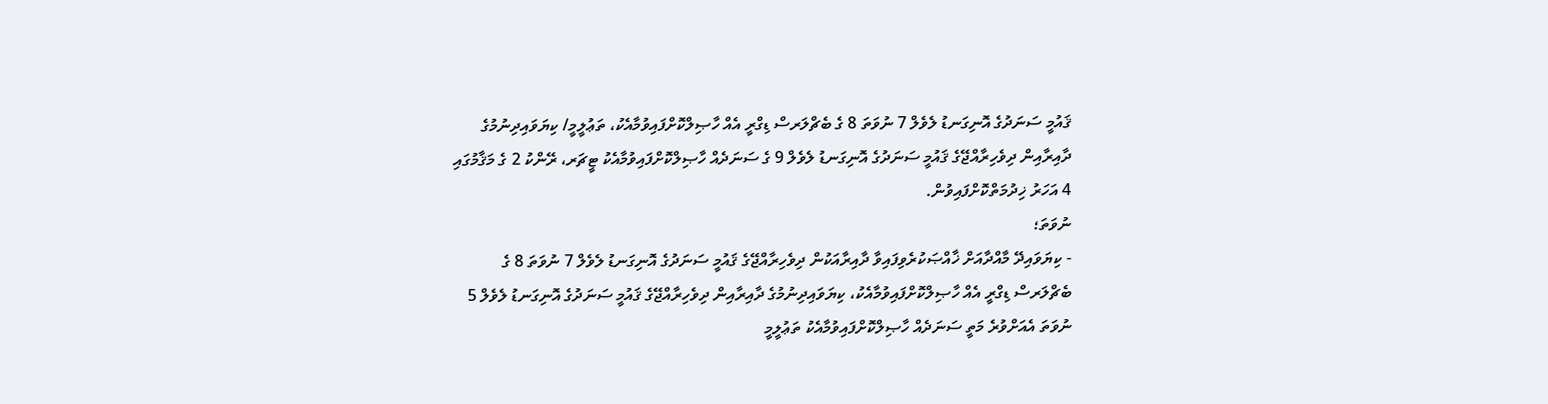ޤައުމީ ސަނަދުގެ އޮނިގަނޑު ލެވެލް 7 ނުވަތަ 8 ގެ ބެޗްލަރސް ޑިގްރީ އެއް ހާޞިލްކޮށްފައިވުމާއެކު، ތަޢުލީމީ/ ކިޔަވައިދިނުމުގެ ދާއިރާއިން ދިވެހިރާއްޖޭގެ ޤައުމީ ސަނަދުގެ އޮނިގަނޑު ލެވެލް 9 ގެ ސަނަދެއް ހާޞިލްކޮށްފައިވުމާއެކު ޓީޗަރ، ރޭންކު 2 ގެ މަޤާމުގައި 4 އަހަރު ޚިދުމަތްކޮށްފައިވުން.
ނުވަތަ؛
- ކިޔަވައިދޭ މާއްދާއަށް ޚާއްޞަކުރެވިފައިވާ ދާއިރާއަކުން ދިވެހިރާއްޖޭގެ ޤައުމީ ސަނަދުގެ އޮނިގަނޑު ލެވެލް 7 ނުވަތަ 8 ގެ ބެޗްލަރސް ޑިގްރީ އެއް ހާޞިލްކޮށްފައިވުމާއެކު، ކިޔަވައިދިނުމުގެ ދާއިރާއިން ދިވެހިރާއްޖޭގެ ޤައުމީ ސަނަދުގެ އޮނިގަނޑު ލެވެލް 5 ނުވަތަ އެއަށްވުރެ މަތީ ސަނަދެއް ހާޞިލްކޮށްފައިވުމާއެކު ތަޢުލީމީ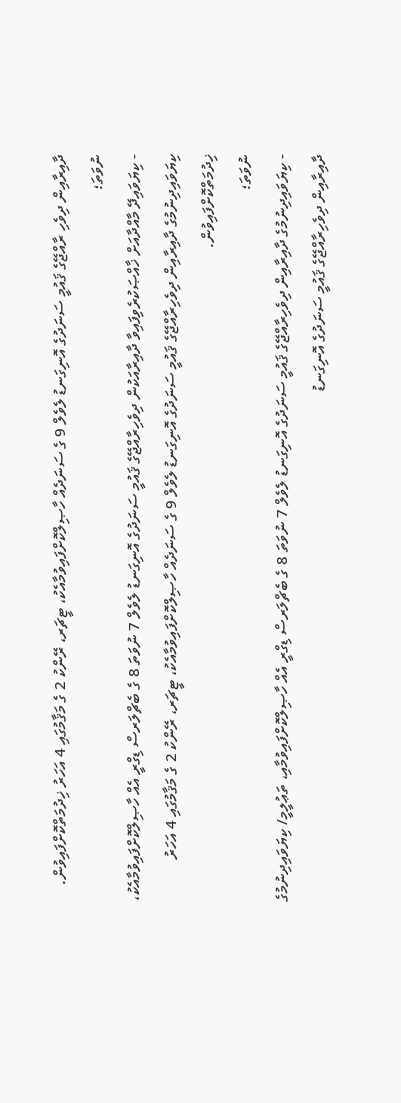ދާއިރާއިން ދިވެހި ރާއްޖޭގެ ޤައުމީ ސަނަދުގެ އޮނިގަނޑު ލެވެލް 9 ގެ ސަނަދެއް ހާޞިލްކޮށްފައިވުމާއެކު، ޓީޗަރ، ރޭންކު 2 ގެ މަޤާމުގައި 4 އަހަރު ޚިދުމަތްކޮށްފައިވުން.
ނުވަތަ؛
- ކިޔަވައިދޭ މާއްދާއަށް ޚާއްޞަކުރެވިފައިވާ ދާއިރާއަކުން ދިވެހިރާއްޖޭގެ ޤައުމީ ސަނަދުގެ އޮނިގަނޑު ލެވެލް 7 ނުވަތަ 8 ގެ ބެޗްލަރސް ޑިގްރީ އެއް ހާޞިލްކޮށްފައިވުމާއެކު، ކިޔަވައިދިނުމުގެ ދާއިރާއިން ދިވެހިރާއްޖޭގެ ޤައުމީ ސަނަދުގެ އޮނިގަނޑު ލެވެލް 9 ގެ ސަނަދެއް ހާޞިލްކޮށްފައިވުމާއެކު، ޓީޗަރ، ރޭންކު 2 ގެ މަޤާމުގައި 4 އަހަރު ޚިދުމަތްކޮށްފައިވުން.
ނުވަތަ؛
- ކިޔަވައިދިނުމުގެ ދާއިރާއިން ދިވެހިރާއްޖޭގެ ޤައުމީ ސަނަދުގެ އޮނިގަނޑު ލެވެލް 7 ނުވަތަ 8 ގެ ބެޗްލަރސް ޑިގްރީ އެއް ހާޞިލްކޮށްފައިވުމާއި، ތަޢުލީމީ/ ކިޔަވައިދިނުމުގެ ދާއިރާއިން ދިވެހިރާއްޖޭގެ ޤައުމީ ސަނަދުގެ އޮނިގަނޑު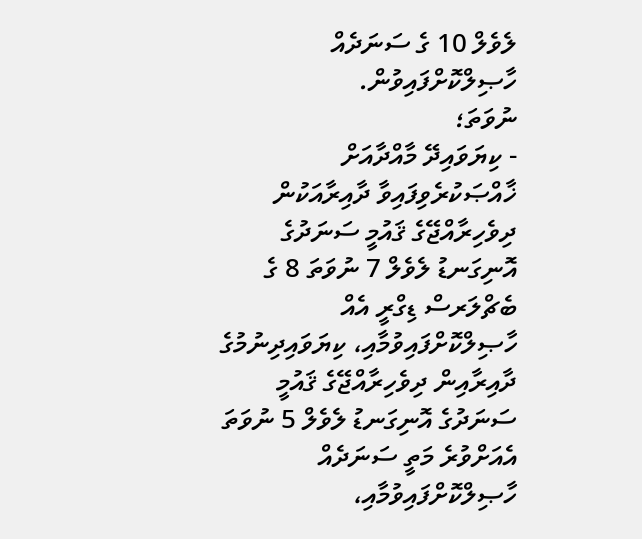ލެވެލް 10 ގެ ސަނަދެއް ހާޞިލްކޮށްފައިވުން.
ނުވަތަ؛
- ކިޔަވައިދޭ މާއްދާއަށް ޚާއްޞަކުރެވިފައިވާ ދާއިރާއަކުން ދިވެހިރާއްޖޭގެ ޤައުމީ ސަނަދުގެ އޮނިގަނޑު ލެވެލް 7 ނުވަތަ 8 ގެ ބެޗްލަރސް ޑިގްރީ އެއް ހާޞިލްކޮށްފައިވުމާއި، ކިޔަވައިދިނުމުގެ ދާއިރާއިން ދިވެހިރާއްޖޭގެ ޤައުމީ ސަނަދުގެ އޮނިގަނޑު ލެވެލް 5 ނުވަތަ އެއަށްވުރެ މަތީ ސަނަދެއް ހާޞިލްކޮށްފައިވުމާއި،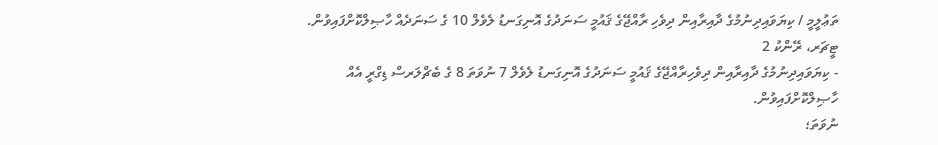ތަޢުލީމީ / ކިޔަވައިދިނުމުގެ ދާއިރާއިން ދިވެހި ރާއްޖޭގެ ޤައުމީ ސަނަދުގެ އޮނިގަނޑު ލެވެލް 10 ގެ ސަނަދެއް ހާޞިލްކޮށްފައިވުން.
ޓީޗަރ، ރޭންކު 2
- ކިޔަވައިދިނުމުގެ ދާއިރާއިން ދިވެހިރާއްޖޭގެ ޤައުމީ ސަނަދުގެ އޮނިގަނޑު ލެވެލް 7 ނުވަތަ 8 ގެ ބެޗްލަރސް ޑިގްރީ އެއް ހާޞިލްކޮށްފައިވުން.
ނުވަތަ؛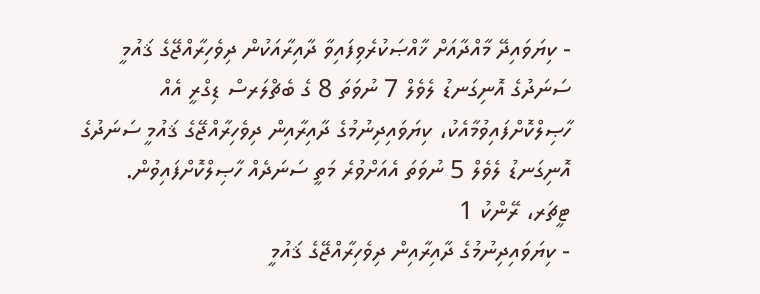- ކިޔަވައިދޭ މާއްދާއަށް ޚާއްޞަކުރެވިފައިވާ ދާއިރާއަކުން ދިވެހިރާއްޖޭގެ ޤައުމީ ސަނަދުގެ އޮނިގަނޑު ލެވެލް 7 ނުވަތަ 8 ގެ ބެޗްލަރސް ޑިގްރީ އެއް ހާޞިލްކޮށްފައިވުމާއެކު، ކިޔަވައިދިނުމުގެ ދާއިރާއިން ދިވެހިރާއްޖޭގެ ޤައުމީ ސަނަދުގެ އޮނިގަނޑު ލެވެލް 5 ނުވަތަ އެއަށްވުރެ މަތީ ސަނަދެއް ހާޞިލްކޮށްފައިވުން.
ޓީޗަރ، ރޭންކު 1
- ކިޔަވައިދިނުމުގެ ދާއިރާއިން ދިވެހިރާއްޖޭގެ ޤައުމީ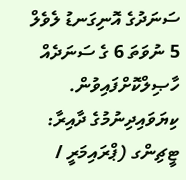ސަނަދުގެ އޮނިގަނޑު ލެވެލް 5 ނުވަތަ 6 ގެ ސަނަދެއް ހާޞިލްކޮށްފައިވުން.
ކިޔަވައިދިނުމުގެ ދާއިރާ:
ޓީޗިންގ (ޕްރައިމަރީ /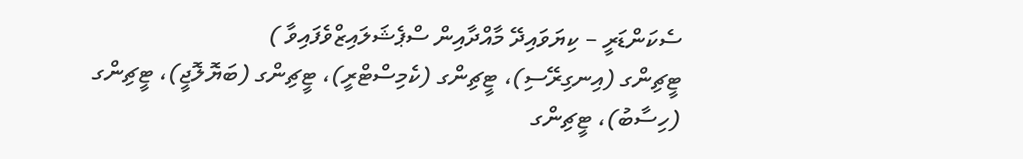ސެކަންޑަރީ – ކިޔަވައިދޭ މާއްދާއިން ސްޕެޝަލައިޒްވެފައިވާ )
ޓީޗިންގ (އިނގިރޭސި)، ޓީޗިންގ (ކެމިސްޓްރީ)، ޓީޗިންގ (ބަޔޮލޮޖީ)، ޓީޗިންގ (ހިސާބު)، ޓީޗިންގ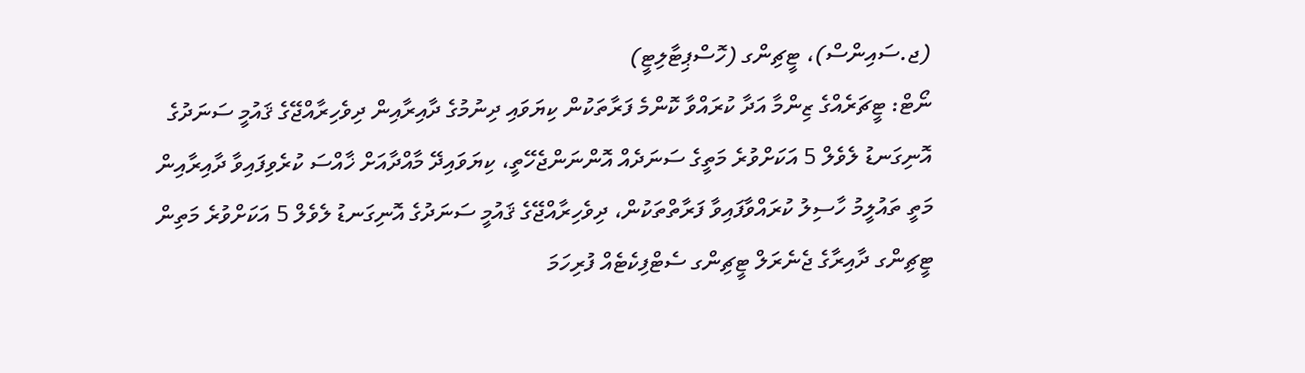(ޖ.ސައިންސް)، ޓީޗިންގ (ހޮސްޕިޓާލިޓީ)
ނޯޓް: ޓީޗަރެއްގެ ޒިންމާ އަދާ ކުރައްވާ ކޮންމެ ފަރާތަކުން ކިޔަވައި ދިނުމުގެ ދާއިރާއިން ދިވެހިރާއްޖޭގެ ޤައުމީ ސަނަދުގެ އޮނިގަނޑު ލެވެލް 5 އަކަށްވުރެ މަތީގެ ސަނަދެއް އޮންނަންޖެހޭތީ، ކިޔަވައިދޭ މާއްދާއަށް ޚާއްސަ ކުރެވިފައިވާ ދާއިރާއިން މަތީ ތައުލީމު ހާސިލު ކުރައްވާފައިވާ ފަރާތްތަކުން، ދިވެހިރާއްޖޭގެ ޤައުމީ ސަނަދުގެ އޮނިގަނޑު ލެވެލް 5 އަކަށްވުރެ މަތިން ޓީޗިންގ ދާއިރާގެ ޖެނެރަލް ޓީޗިންގ ސެޓްފިކެޓެއް ފުރިހަމަ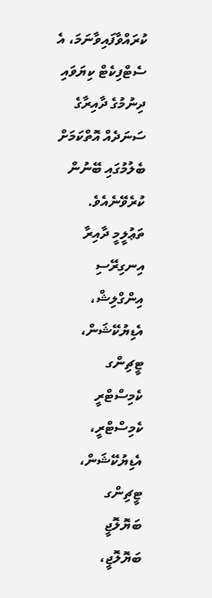ކުރައްވާފައިވާނަމަ، އެ ސެޓްފިކެޓް ކިޔަވައި ދިނުމުގެ ދާއިރާގެ ސަނަދެއް އޮތްކަމަށް ބެލުމުގައި ބޭނުން ކުރެވޭނެއެވެ.
ތަޢުލީމީ ދާއިރާ
އިނގިރޭސި
އިންގްލިޝް، އެޑިޔުކޭޝަން، ޓީޗިންގ
ކެމިސްޓްރީ
ކެމިސްޓްރީ، އެޑިޔުކޭޝަން، ޓީޗިންގ
ބަޔޮލޮޖީ
ބަޔޮލޮޖީ،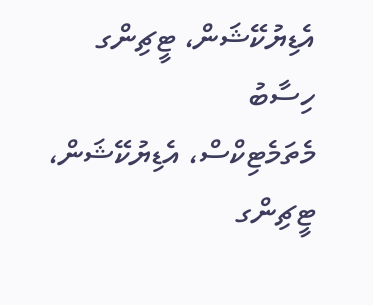އެޑިޔުކޭޝަން، ޓީޗިންގ
ހިސާބު
މެތަމެޓިކްސް، އެޑިޔުކޭޝަން، ޓީޗިންގ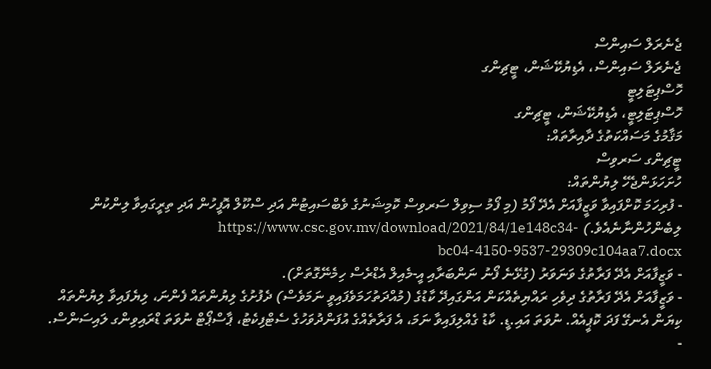ޖެނެރަލް ސައިންސް
ޖެނެރަލް ސައިންސް، އެޑިޔުކޭޝަން، ޓީޗިންގ
ހޮސްޕިޓަލިޓީ
ހޮސްޕިޓަލިޓީ، އެޑިޔުކޭޝަން، ޓީޗިންގ
މަޤާމުގެ މަސައްކަތުގެ ދާއިރާތައް:
ޓީޗިންގ ސަރވިސް
ހުށަހަޅަންޖެހޭ ލިޔުންތައް:
- ފުރިހަމަ ކޮށްފައިވާ ވަޒީފާއަށް އެދޭ ފޯމު (މި ފޯމު ސިވިލް ސަރވިސް ކޮމިޝަނުގެ ވެބްސައިޓުން އަދި ސްކޫލް އޮފީހުން އަދި ތިރީގައިވާ ލިންކުން ލިބެންހުންނާނެއެވެ.) https://www.csc.gov.mv/download/2021/84/1e148c34-bc04-4150-9537-29309c104aa7.docx
- ވަޒީފާއަށް އެދޭ ފަރާތުގެ ވަނަވަރު (ގުޅޭނެ ފޯނު ނަންބަރާއި އީ-މެއިލް އެޑްރެސް ހިމެނޭގޮތަށް).
- ވަޒީފާއަށް އެދޭ ފަރާތުގެ ދިވެހި ރައްޔިތެއްކަން އަންގައިދޭ ކާޑުގެ (މުއްދަތުހަމަވެފައިވީ ނަމަވެސް) ދެފުށުގެ ލިޔުންތައް ފެންނަ، ލިޔެފައިވާ ލިޔުންތައް ކިޔަން އެނގޭ ފަދަ ކޮޕީއެއް. ނުވަތަ އައި.ޑީ. ކާޑު ގެއްލިފައިވާ ނަމަ، އެ ފަރާތެއްގެ އުފަންދުވަހުގެ ސެޓްފިކެޓު، ޕާސްޕޯޓް ނުވަތަ ޑްރައިވިންގ ލައިސަންސް.
-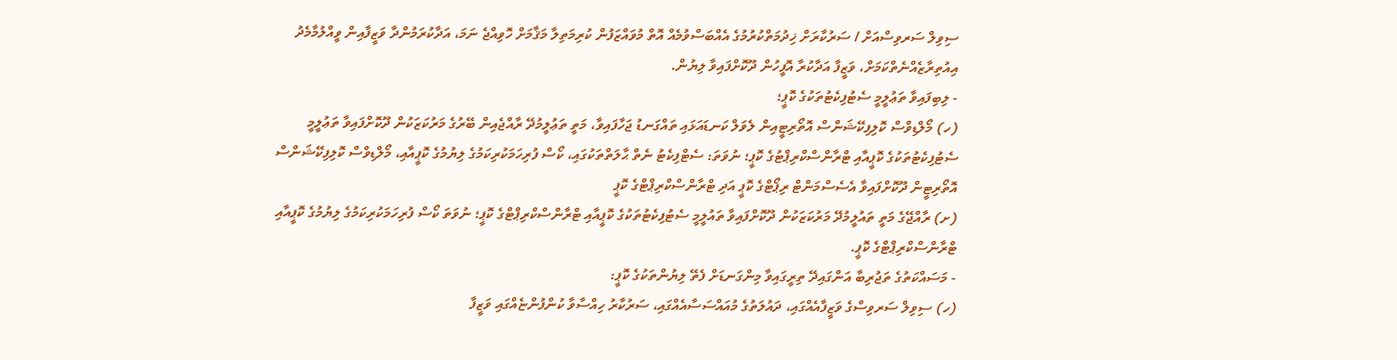ސިވިލް ސަރވިސްއަށް / ސަރުކާރަށް ޚިދުމަތްކުރުމުގެ އެއްބަސްވުމެއް އޮތް މުވައްޒަފުން ކުރިމަތިލާ މަޤާމަށް ހޮވިއްޖެ ނަމަ، އަދާކުރަމުންދާ ވަޒީފާއިން ވީއްލުމާމެދު އިއުތިރާޒެއްނެތްކަމަށް، ވަޒީފާ އަދާކުރާ އޮފީހުން ދޫކޮށްފައިވާ ލިޔުން.
- ލިބިފައިވާ ތަޢުލީމީ ސެޓުފިކެޓުތަކުގެ ކޮޕީ؛
(ހ) މޯލްޑިވްސް ކޮލިފިކޭޝަންސް އޮތޯރިޓީއިން ލެވަލް ކަނޑައަޅައި ތައްގަނޑު ޖަހާފައިވާ، މަތީ ތަޢުލީމުދޭ ރާއްޖެއިން ބޭރުގެ މަރުކަޒަކުން ދޫކޮށްފައިވާ ތަޢުލީމީ ސެޓުފިކެޓުތަކުގެ ކޮޕީއާއި ޓްރާންސްކްރިޕްޓުގެ ކޮޕީ؛ ނުވަތަ: ސެޓްފިކެޓު ނެތް ޙާލަތްތަކުގައި، ކޯސް ފުރިހަމަކުރިކަމުގެ ލިޔުމުގެ ކޮޕީއާއި، މޯލްޑިވްސް ކޮލިފިކޭޝަންސް އޮތޯރިޓީން ދޫކޮށްފައިވާ އެސެސްމަންޓް ރިޕޯޓްގެ ކޮޕީ އަދި ޓްރާންސްކްރިޕްޓްގެ ކޮޕީ
(ށ) ރާއްޖޭގެ މަތީ ތައުލީމުދޭ މަރުކަޒަކުން ދޫކޮށްފައިވާ ތައުލީމީ ސެޓުފިކެޓުތަކުގެ ކޮޕީއާއި ޓްރާންސްކްރިޕްޓްގެ ކޮޕީ؛ ނުވަތަ ކޯސް ފުރިހަމަކުރިކަމުގެ ލިޔުމުގެ ކޮޕީއާއި ޓްރާންސްކްރިޕްޓްގެ ކޮޕީ.
- މަސައްކަތުގެ ތަޖުރިބާ އަންގައިދޭ ތިރީގައިވާ މިންގަނޑަށް ފެތޭ ލިޔުންތަކުގެ ކޮޕީ:
(ހ) ސިވިލް ސަރވިސްގެ ވަޒީފާއެއްގައި، ދައުލަތުގެ މުއައްސަސާއެއްގައި، ސަރުކާރު ހިއްސާވާ ކުންފުންޏެއްގައި ވަޒީފާ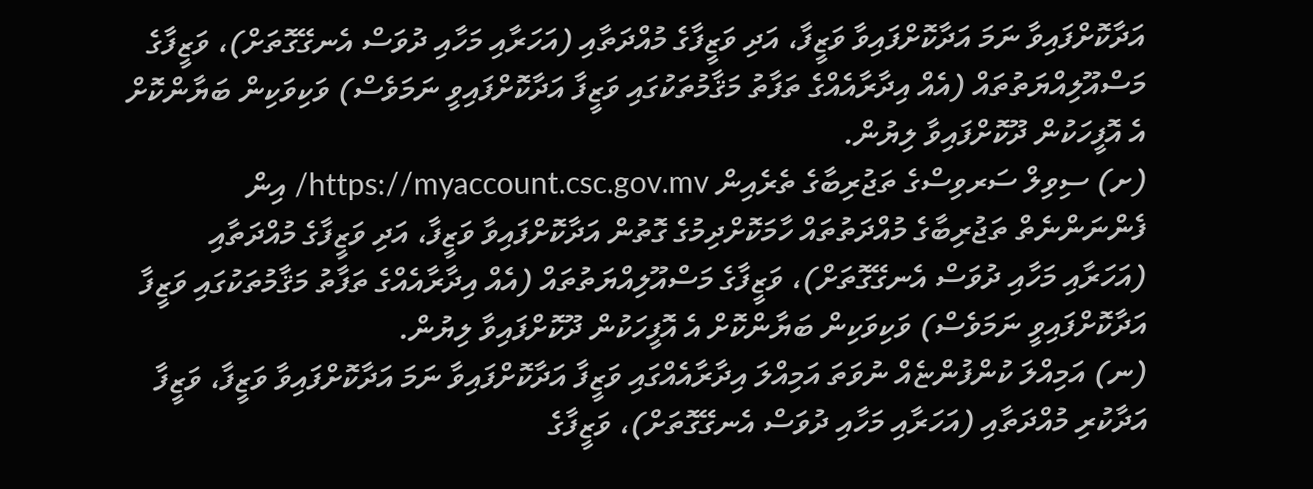އަދާކޮށްފައިވާ ނަމަ އަދާކޮށްފައިވާ ވަޒީފާ، އަދި ވަޒީފާގެ މުއްދަތާއި (އަހަރާއި މަހާއި ދުވަސް އެނގޭގޮތަށް)، ވަޒީފާގެ މަސްއޫލިއްޔަތުތައް (އެއް އިދާރާއެއްގެ ތަފާތު މަޤާމުތަކުގައި ވަޒީފާ އަދާކޮށްފައިވީ ނަމަވެސް) ވަކިވަކިން ބަޔާންކޮށް އެ އޮފީހަކުން ދޫކޮށްފައިވާ ލިޔުން.
(ށ) ސިވިލް ސަރވިސްގެ ތަޖުރިބާގެ ތެރެއިން https://myaccount.csc.gov.mv/ އިން ފެންނަންނެތް ތަޖުރިބާގެ މުއްދަތުތައް ހާމަކޮށްދިމުގެ ގޮތުން އަދާކޮށްފައިވާ ވަޒީފާ، އަދި ވަޒީފާގެ މުއްދަތާއި (އަހަރާއި މަހާއި ދުވަސް އެނގޭގޮތަށް)، ވަޒީފާގެ މަސްއޫލިއްޔަތުތައް (އެއް އިދާރާއެއްގެ ތަފާތު މަޤާމުތަކުގައި ވަޒީފާ އަދާކޮށްފައިވީ ނަމަވެސް) ވަކިވަކިން ބަޔާންކޮށް އެ އޮފީހަކުން ދޫކޮށްފައިވާ ލިޔުން.
(ނ) އަމިއްލަ ކުންފުންޏެއް ނުވަތަ އަމިއްލަ އިދާރާއެއްގައި ވަޒީފާ އަދާކޮށްފައިވާ ނަމަ އަދާކޮށްފައިވާ ވަޒީފާ، ވަޒީފާ އަދާކުރި މުއްދަތާއި (އަހަރާއި މަހާއި ދުވަސް އެނގޭގޮތަށް)، ވަޒީފާގެ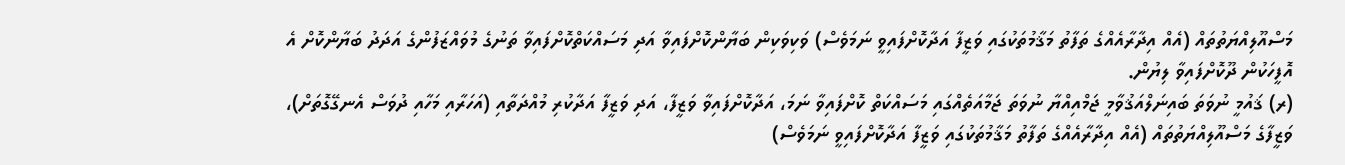މަސްއޫލިއްޔަތުތައް (އެއް އިދާރާއެއްގެ ތަފާތު މަޤާމުތަކުގައި ވަޒީފާ އަދާކޮށްފައިވީ ނަމަވެސް) ވަކިވަކިން ބަޔާންކޮށްފައިވާ އަދި މަސައްކަތްކޮށްފައިވާ ތަނުގެ މުވައްޒަފުންގެ އަދަދު ބަޔާންކޮށް އެ އޮފީހަކުން ދޫކޮށްފައިވާ ލިޔުން.
(ރ) ޤައުމީ ނުވަތަ ބައިނަލްއަޤުވާމީ ޖަމްއިއްޔާ ނުވަތަ ޖަމާއަތެއްގައި މަސައްކަތް ކޮށްފައިވާ ނަމަ، އަދާކޮށްފައިވާ ވަޒީފާ، އަދި ވަޒީފާ އަދާކުރި މުއްދަތާއި (އަހަރާއި މަހާއި ދުވަސް އެނގޭގޮތަށް)، ވަޒީފާގެ މަސްއޫލިއްޔަތުތައް (އެއް އިދާރާއެއްގެ ތަފާތު މަޤާމުތަކުގައި ވަޒީފާ އަދާކޮށްފައިވީ ނަމަވެސް)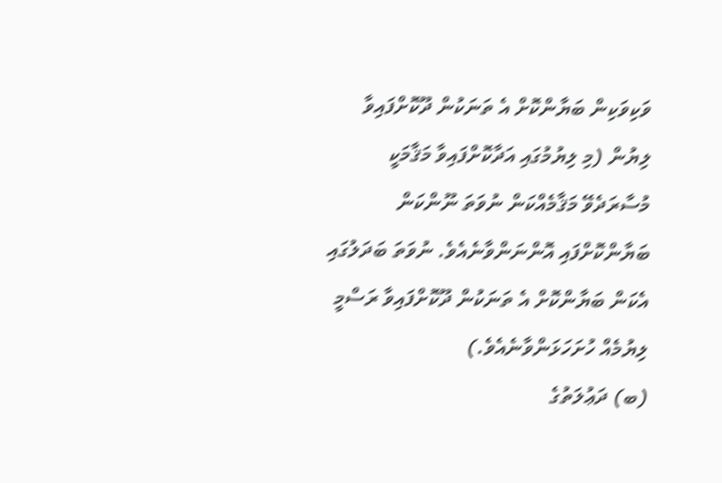ވަކިވަކިން ބަޔާންކޮށް އެ ތަނަކުން ދޫކޮށްފައިވާ ލިޔުން (މި ލިޔުމުގައި އަދާކޮށްފައިވާ މަޤާމަކީ މުސާރަދެވޭ މަޤާމެއްކަން ނުވަތަ ނޫންކަން ބަޔާންކޮށްފައި އޮންނަންވާނެއެވެ. ނުވަތަ ބަދަލުގައި އެކަން ބަޔާންކޮށް އެ ތަނަކުން ދޫކޮށްފައިވާ ރަސްމީ ލިޔުމެއް ހުށަހަޅަންވާނެއެވެ.)
(ބ) ދަޢުލަތުގެ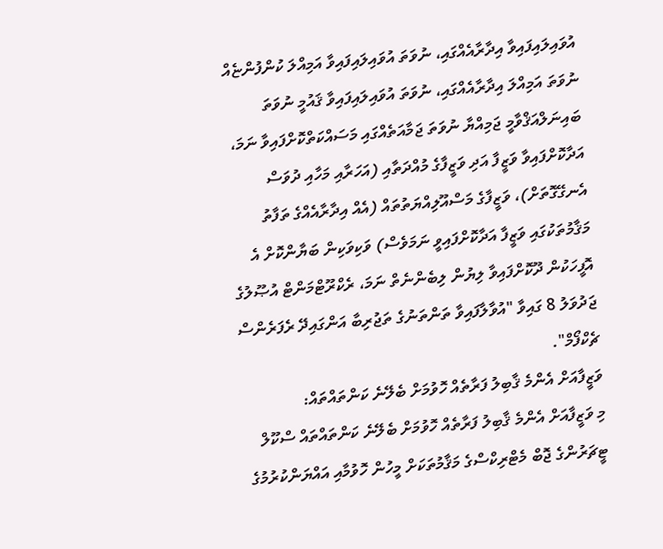އުވައިލައިފައިވާ އިދާރާއެއްގައި، ނުވަތަ އުވައިލައިފައިވާ އަމިއްލަ ކުންފުންޏެއް ނުވަތަ އަމިއްލަ އިދާރާއެއްގައި، ނުވަތަ އުވައިލައިފައިވާ ޤައުމީ ނުވަތަ ބައިނަލްއަޤްވާމީ ޖަމިއްޔާ ނުވަތަ ޖަމާއަތެއްގައި މަސައްކަތްކޮށްފައިވާ ނަމަ، އަދާކޮށްފައިވާ ވަޒީފާ އަދި ވަޒީފާގެ މުއްދަތާއި (އަހަރާއި މަހާއި ދުވަސް އެނގޭގޮތަށް)، ވަޒީފާގެ މަސްއޫލިއްޔަތުތައް (އެއް އިދާރާއެއްގެ ތަފާތު މަޤާމުތަކުގައި ވަޒީފާ އަދާކޮށްފައިވީ ނަމަވެސް) ވަކިވަކިން ބަޔާންކޮށް އެ އޮފީހަކުން ދޫކޮށްފައިވާ ލިޔުން ލިބެންނެތް ނަމަ، ރެކްރޫޓްމަންޓް އުޞޫލުގެ ޖަދުވަލު 8 ގައިވާ "އުވާލާފައިވާ ތަންތަނުގެ ތަޖުރިބާ އަންގައިދޭ ރެފަރެންސް ޗެކްފޯމް".
ވަޒީފާއަށް އެންމެ ޤާބިލު ފަރާތެއް ހޮވުމަށް ބެލޭނެ ކަންތައްތައް:
މި ވަޒީފާއަށް އެންމެ ޤާބިލު ފަރާތެއް ހޮވުމަށް ބެލޭނެ ކަންތައްތައް ސްކޫލް ޓީޗަރުންގެ ޖޮބް މެޓްރިކްސްގެ މަޤާމުތަކަށް މީހުން ހޮވުމާއި އައްޔަންކުރުމުގެ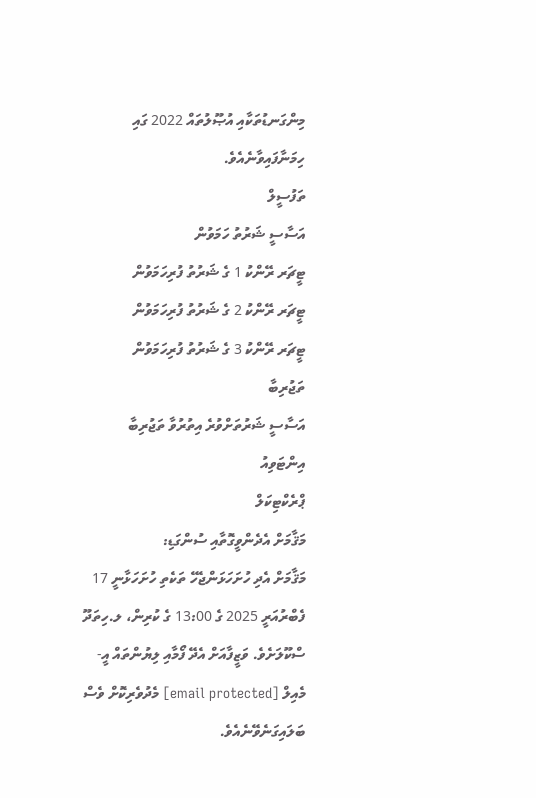މިންގަނޑުތަކާއި އުޞޫލުތައް 2022 ގައި ހިމަނާފައިވާނެއެވެ.
ތަފުސީލް
އަސާސީ ޝަރުތު ހަމަވުން
ޓީޗަރ ރޭންކު 1 ގެ ޝަރުތު ފުރިހަމަވުން
ޓީޗަރ ރޭންކު 2 ގެ ޝަރުތު ފުރިހަމަވުން
ޓީޗަރ ރޭންކު 3 ގެ ޝަރުތު ފުރިހަމަވުން
ތަޖުރިބާ
އަސާސީ ޝަރުތަށްވުރެ އިތުރުވާ ތަޖުރިބާ
އިންޓަވިއު
ޕްރެކްޓިކަލް
މަޤާމަށް އެދެންވީގޮތާއި ސުންގަޑި:
މަޤާމަށް އެދި ހުށަހަޅަންޖެހޭ ތަކެތި ހުށަހަޅާނީ 17 ފެބްރުއަރީ 2025 ގެ 13:00 ގެ ކުރިން، ލ.ހިތަދޫ ސްކޫލަށެވެ. ވަޒީފާއަށް އެދޭ ފޯމާއި ލިޔުންތައް އީ-މެއިލް [email protected] މެދުވެރިކޮށް ވެސް ބަލައިގަނެވޭނެއެވެ.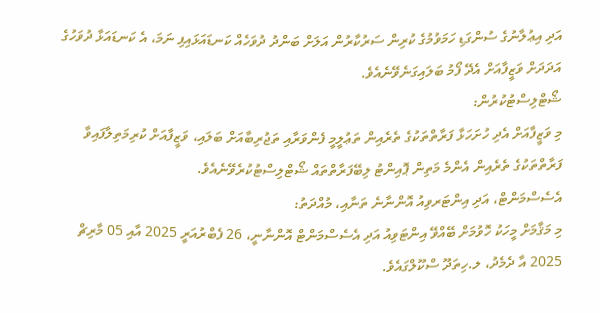އަދި އިޢުލާނުގެ ސުންގަޑި ހަމަވުމުގެ ކުރިން ސަރުކާރުން އަލަށް ބަންދު ދުވަހެއް ކަނޑައަޅައިފި ނަމަ، އެ ކަނޑައަޅާ ދުވަހުގެ އަދަދަށް ވަޒީފާއަށް އެދޭ ފޯމު ބަލައިގަނެވޭނެއެވެ.
ޝޯޓްލިސްޓުކުރުން:
މި ވަޒީފާއަށް އެދި ހުށަހަޅާ ފަރާތްތަކުގެ ތެރެއިން ތަޢުލީމީ ފެންވަރާއި ތަޖުރިބާއަށް ބަލައި، ވަޒީފާއަށް ކުރިމަތިލާފައިވާ ފަރާތްތަކުގެ ތެރެއިން އެންމެ މަތިން ޕޮއިންޓު ލިބޭފަރާތްތައް ޝޯޓްލިސްޓުކުރެވޭނެއެވެ.
އެސެސްމަންޓް، އަދި އިންޓަރވިއު އޮންނާނެ ތަނާއި، މުއްދަތު:
މި މަޤާމަށް މީހަކު ހޮވުމަށް ބޭއްވޭ އިންޓަވިއު އަދި އެސެސްމަންޓް އޮންނާނީ، 26 ފެބްރުއަރީ 2025 އާއި 05 މާރިޗް 2025 އާ ދެމެދު، ލ.ހިތަދޫ ސްކޫލްގައެވެ.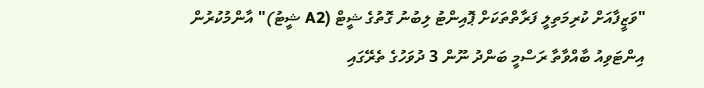"ވަޒީފާއަށް ކުރިމަތިލީ ފަރާތްތަކަށް ޕޮއިންޓު ލިބުނު ގޮތުގެ ޝީޓް (A2 ޝީޓު)" އާންމުކުރުން
އިންޓަވިއު ބާއްވާތާ ރަސްމީ ބަންދު ނޫން 3 ދުވަހުގެ ތެރޭގައި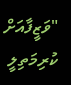"ވަޒީފާއަށް ކުރިމަތިލީ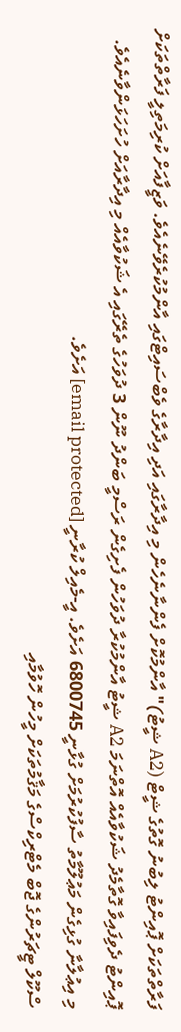ފަރާތްތަކަށް ޕޮއިންޓު ލިބުނު ގޮތުގެ ޝީޓް (A2 ޝީޓު)" އާންމުކޮށް ފެންނާނެހެން މި އިދާރާގައި އަދި އިދާރާގެ ވެބްސައިޓްގައި އާންމުކުރެވޭނެއެވެ. ވަޒީފާއަށް ކުރިމަތިލީ ފަރާތްތަކަށް ޕޮއިންޓު ދެވިފައިވާ ގޮތާމެދު ޝަކުވާއެއް އޮތްނަމަ A2 ޝީޓު އާންމުކުރާ ދުވަހުން ފެށިގެން ރަސްމީ ބަންދު ނޫން 3 ދުވަހުގެ ތެރޭގައި އެ ޝަކުވާއެއް މި އިދާރާއަށް ހުށަހަޅަންވާނެއެވެ.
މި އިޢުލާނާ ގުޅިގެން މަޢުލޫމާތު ސާފުކުރުމަށް ގުޅާނީ 6800745 އަށެވެ. އީ-މެއިލް ކުރާނީ [email protected] އަށެވެ.
ސްކޫލް ޓީޗަރުންގެ ޖޮބް މެޓްރިކްސްގެ މަޤާމުތަކަށް މީހުން ހޮވުމާއި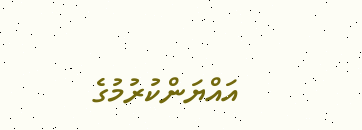އައްޔަންކުރުމުގެ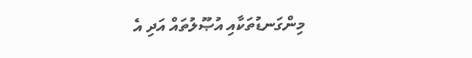މިންގަނޑުތަކާއި އުޞޫލުތައް އަދި އެ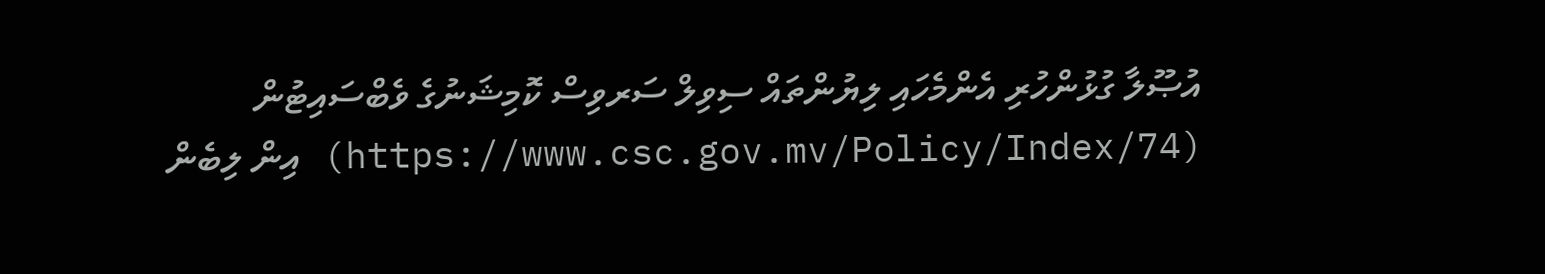އުޞޫލާ ގުޅުންހުރި އެންމެހައި ލިޔުންތައް ސިވިލް ސަރވިސް ކޮމިޝަނުގެ ވެބްސައިޓުން (https://www.csc.gov.mv/Policy/Index/74) އިން ލިބެން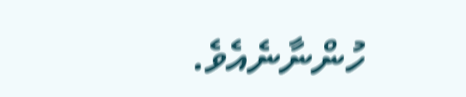ހުންނާނެއެވެ.